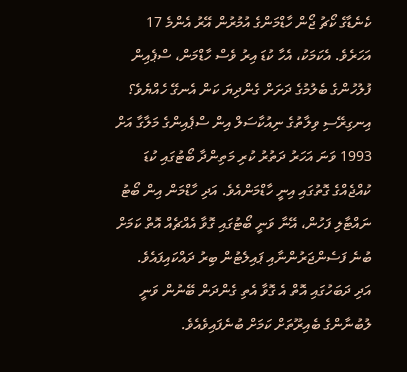ކެނެޑާގެ ކޯޗު ޖޯން ހާޑްމަންގެ އުމުރުން އޭރު އެންމެ 17 އަހަރެވެ. އެކަމަކު، އެހާ ކުޑަ އިރު ވެސް ހާޑްމަން، ސްޕެއިން ފުލުހުންގެ ބެލުމުގެ ދަށަށް ގެންދިޔަ ކަން އެނގޭ ހެއްޔެވެ؟
އިނގިރޭސި ވިލާތުގެ ނިއުކާސަލް އިން ސްޕެއިންގެ މަލާގާ އަށް 1993 ވަނަ އަހަރު ދަތުރު ކުރި މަތިންދާ ބޯޓުގައި ކުޑަ ކުއްޖެއްގެ ގޮތުގައި އިނީ ހާޑްމަންއެވެ. އަދި ހާޑްމަން އިން ބޯޓު ނައްޓާލި ފަހުން، އޭނާ ވަނީ ބޯޓުގައި ގޮވާ އެއްޗެއް އޮތް ކަމަށް ބުނެ ފަސެންޖަރުންނާއި ޕައިލެޓުން ބިރު ދައްކައިފައެވެ.
އަދި ދަބަހުގައި އޮތް އެ ގޮވާ އެތި ގެންދަން ބޭނުން ވަނީ ލުބުނާންގެ ބެއިރޫތަށް ކަމަށް ބުނެފައިވެއެވެ.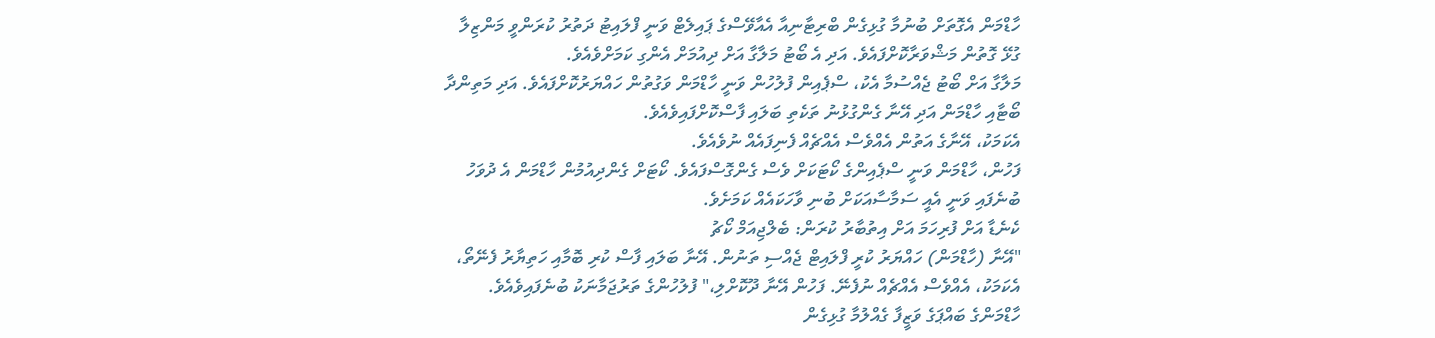ހާޑްމަން އެގޮތަށް ބުނުމާ ގުޅިގެން ބްރިޓާނިއާ އެއާވޭސްގެ ޕައިލެޓް ވަނީ ފްލައިޓު ދަތުރު ކުރަންވީ މަންޒިލާ ގުޅޭ ގޮތުން މަޝްވަރާކޮށްފައެވެ. އަދި އެ ބޯޓު މަލާގާ އަށް ދިއުމަށް އެންގި ކަމަށްވެއެވެ.
މަލާގާ އަށް ބޯޓު ޖެއްސުމާ އެކު، ސްޕެއިން ފުލުހުން ވަނީ ހާޑްމަން ވަގުތުން ހައްޔަރުކޮށްފައެވެ. އަދި މަތިންދާ ބޯޓާއި ހާޑްމަން އަދި އޭނާ ގެންގުޅުނު ތަކެތި ބަލައި ފާސްކޮށްފައިވެއެވެ.
އެކަމަކު، އޭނާގެ އަތުން އެއްވެސް އެއްޗެއް ފެނިފައެއް ނުވެއެވެ.
ފަހުން، ހާޑްމަން ވަނީ ސްޕެއިންގެ ކޯޓަކަށް ވެސް ގެންގޮސްފައެވެ. ކޯޓަށް ގެންދިއުމުން ހާޑްމަން އެ ދުވަހު ބުނެފައި ވަނީ އެއީ ސަމާސާއަކަށް ބުނި ވާހަކައެއް ކަމަށެވެ.
ކެނެޑާ އަށް ފުރިހަމަ އަށް އިތުބާރު ކުރަން: ބެލްޖިއަމް ކޯޗު
"އޭނާ (ހާޑްމަން) ހައްޔަރު ކުރީ ފްލައިޓް ޖެއްސި ތަނުން. އޭނާ ބަލައި ފާސް ކުރި ބޮމާއި ހަތިޔާރު ފެނޭތޯ، އެކަމަކު، އެއްވެސް އެއްޗެއް ނުފެނޭ. ފަހުން އޭނާ ދޫކޮށްލި،" ފުލުހުންގެ ތަރުޖަމާނަކު ބުނެފައިވެއެވެ.
ހާޑްމަންގެ ބައްޕަގެ ވަޒީފާ ގެއްލުމާ ގުޅިގެން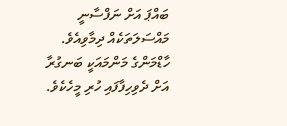ބައްޕަ އަށް ނަފްސާނީ މައްސަލަތަކެއް ދިމާވިއެވެ. ހާޑްމަންގެ މަންމައަކީ ބަނގުރާ އަށް ދެވިހިފާފައި ހުރި މީހެކެވެ.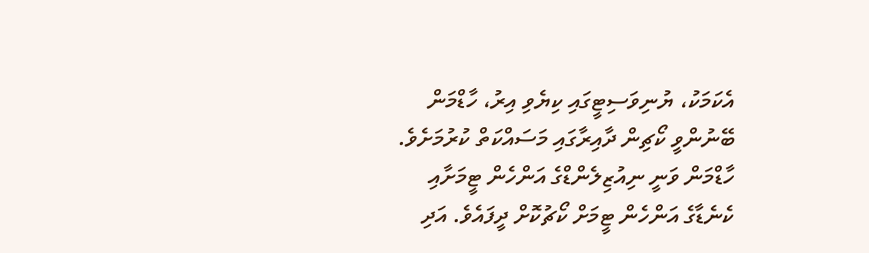އެކަމަކު، ޔުނިވަސިޓީގައި ކިޔެވި އިރު، ހާޑްމަން ބޭނުންވީ ކޯޗިން ދާއިރާގައި މަސައްކަތް ކުރުމަށެވެ.
ހާޑްމަން ވަނީ ނިއުޒިލެންޑްގެ އަންހެން ޓީމަށާއި ކެނެޑާގެ އަންހެން ޓީމަށް ކޯޗުކޮށް ދީފައެވެ. އަދި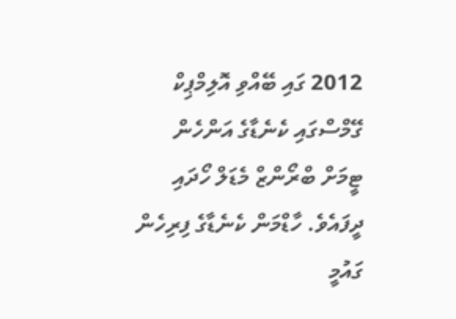2012 ގައި ބޭއްވި އޮލިމްޕިކް ގޭމްސްގައި ކެނެޑާގެ އަންހެން ޓީމަށް ބްރޯންޒް މެޑަލް ހޯދައި ދީފައެވެ. ހާޑްމަން ކެނެޑާގެ ފިރިހެން ގައުމީ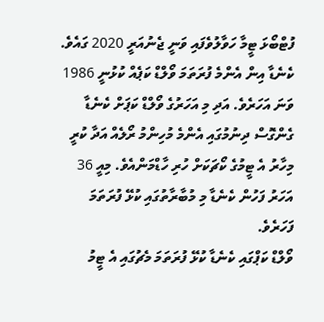ފުޓްބޯޅަ ޓީމާ ހަވާލުވެފައި ވަނީ ޖެނުއަރީ 2020 ގައެވެ.
ކެނެޑާ އިން އެންމެ ފުރަތަމަ ވޯލްޑް ކަޕެއް ކުޅުނީ 1986 ވަނަ އަހަރެވެ. އަދި މި އަހަރުގެ ވޯލްޑް ކަޕަށް ކެނެޑާ ގެންގޮސް ދިނުމުގައި އެންމެ މުހިންމު ރޯލެއް އަދާ ކުރީ މިހާރު އެ ޓީމުގެ ކޯޗަކަށް ހުރި ހާޑްމަންއެވެ. މިއީ 36 އަހަރު ފަހުން ކެނެޑާ މި މުބާރާތުގައި ކުޅޭ ފުރަތަމަ ފަހަރެވެ.
ވޯލްޑް ކަޕްގައި ކެނެޑާ ކުޅޭ ފުރަތަމަ މެޗުގައި އެ ޓީމު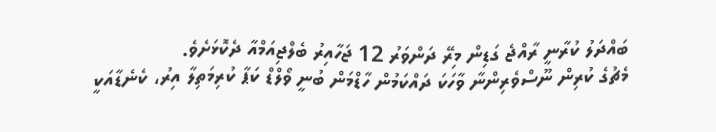ބައްދަލު ކުރާނީ ރާއްޖެ ގަޑިން މިރޭ ދަންވަރު 12 ޖަހާއިރު ބެލްޖިއަމްއާ ދެކޮޅަށެވެ.
މެޗުގެ ކުރިން ނޫސްވެރިންނާ ވާހަކަ ދައްކަމުން ހާޑްމަން ބުނީ ވޯލްޑް ކަޕާ ކުރިމަތިލާ އިރު، ކެނެޑާއަކީ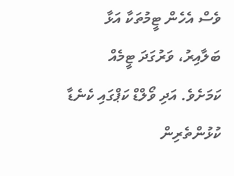ވެސް އެހެން ޓީމުތަކާ އަޅާ ބަލާއިރު، ވަރުގަދަ ޓީމެއް ކަމަށެވެ. އަދި ވޯލްޑް ކަޕްގައި ކެނެޑާ ކުޅުންތެރިން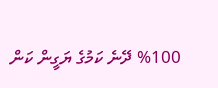%100 ދޭނެ ކަމުގެ ޔަގީން ކަން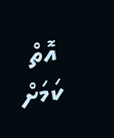އޮތް ކަމަށް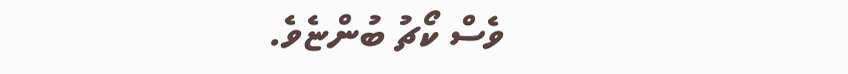ވެސް ކޯޗު ބުންޏެވެ.